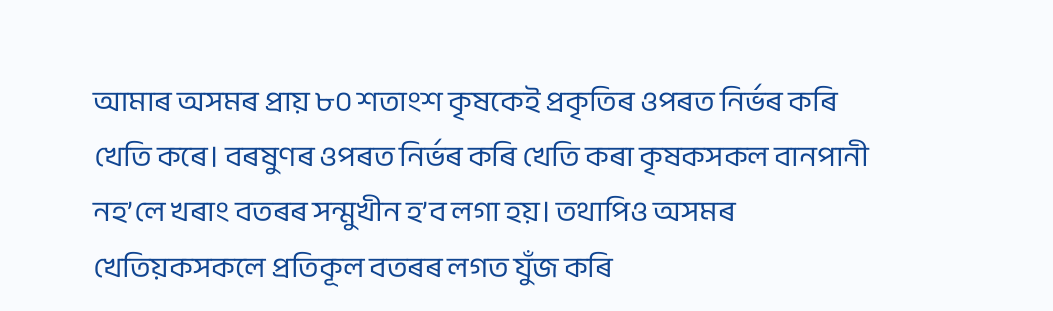আমাৰ অসমৰ প্ৰায় ৮০ শতাংশ কৃষকেই প্ৰকৃতিৰ ওপৰত নিৰ্ভৰ কৰি খেতি কৰে। বৰষুণৰ ওপৰত নিৰ্ভৰ কৰি খেতি কৰা কৃষকসকল বানপানী নহ’লে খৰাং বতৰৰ সন্মুখীন হ’ব লগা হয়। তথাপিও অসমৰ খেতিয়কসকলে প্ৰতিকূল বতৰৰ লগত যুঁজ কৰি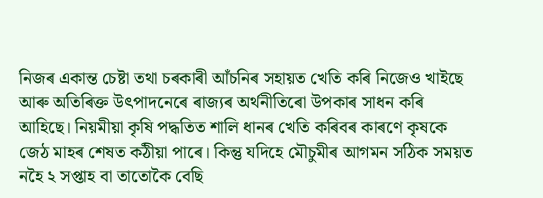নিজৰ একান্ত চেষ্টা তথা চৰকাৰী আঁচনিৰ সহায়ত খেতি কৰি নিজেও খাইছে আৰু অতিৰিক্ত উৎপাদনেৰে ৰাজ্যৰ অৰ্থনীতিৰো উপকাৰ সাধন কৰি আহিছে। নিয়মীয়া কৃষি পদ্ধতিত শালি ধানৰ খেতি কৰিবৰ কাৰণে কৃষকে জেঠ মাহৰ শেষত কঠীয়া পাৰে। কিন্তু যদিহে মৌচুমীৰ আগমন সঠিক সময়ত নহৈ ২ সপ্তাহ বা তাতোকৈ বেছি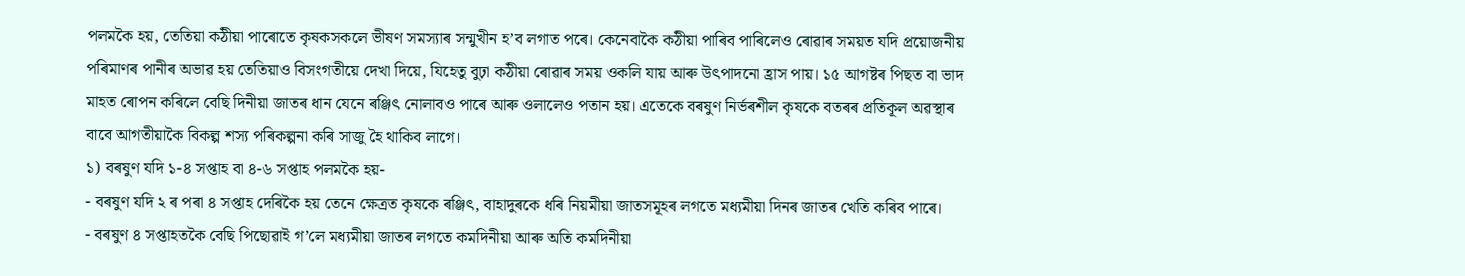পলমকৈ হয়, তেতিয়া কঠীয়া পাৰোতে কৃষকসকলে ভীষণ সমস্যাৰ সন্মুখীন হ’ব লগাত পৰে। কেনেবাকৈ কঠীয়া পাৰিব পাৰিলেও ৰোৱাৰ সময়ত যদি প্ৰয়োজনীয় পৰিমাণৰ পানীৰ অভাৱ হয় তেতিয়াও বিসংগতীয়ে দেখা দিয়ে, যিহেতু বুঢ়া কঠীয়া ৰোৱাৰ সময় ওকলি যায় আৰু উৎপাদনো হ্ৰাস পায়। ১৫ আগষ্টৰ পিছত বা ভাদ মাহত ৰোপন কৰিলে বেছি দিনীয়া জাতৰ ধান যেনে ৰঞ্জিৎ নোলাবও পাৰে আৰু ওলালেও পতান হয়। এতেকে বৰষুণ নিৰ্ভৰশীল কৃষকে বতৰৰ প্ৰতিকূল অৱস্থাৰ বাবে আগতীয়াকৈ বিকল্প শস্য পৰিকল্পনা কৰি সাজু হৈ থাকিব লাগে।
১) বৰষুণ যদি ১-৪ সপ্তাহ বা ৪-৬ সপ্তাহ পলমকৈ হয়-
- বৰষুণ যদি ২ ৰ পৰা ৪ সপ্তাহ দেৰিকৈ হয় তেনে ক্ষেত্ৰত কৃষকে ৰঞ্জিৎ, বাহাদুৰকে ধৰি নিয়মীয়া জাতসমূহৰ লগতে মধ্যমীয়া দিনৰ জাতৰ খেতি কৰিব পাৰে।
- বৰষুণ ৪ সপ্তাহতকৈ বেছি পিছোৱাই গ’লে মধ্যমীয়া জাতৰ লগতে কমদিনীয়া আৰু অতি কমদিনীয়া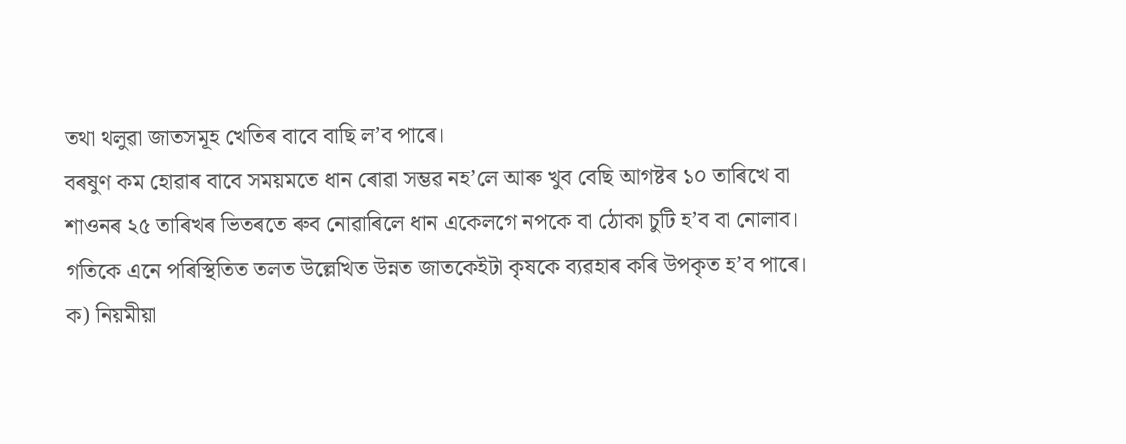তথা থলুৱা জাতসমূহ খেতিৰ বাবে বাছি ল’ব পাৰে।
বৰষুণ কম হোৱাৰ বাবে সময়মতে ধান ৰোৱা সম্ভৱ নহ’লে আৰু খুব বেছি আগষ্টৰ ১০ তাৰিখে বা শাওনৰ ২৫ তাৰিখৰ ভিতৰতে ৰুব নোৱাৰিলে ধান একেলগে নপকে বা ঠোকা চুটি হ’ব বা নোলাব। গতিকে এনে পৰিস্থিতিত তলত উল্লেখিত উন্নত জাতকেইটা কৃষকে ব্যৱহাৰ কৰি উপকৃত হ’ব পাৰে।
ক) নিয়মীয়া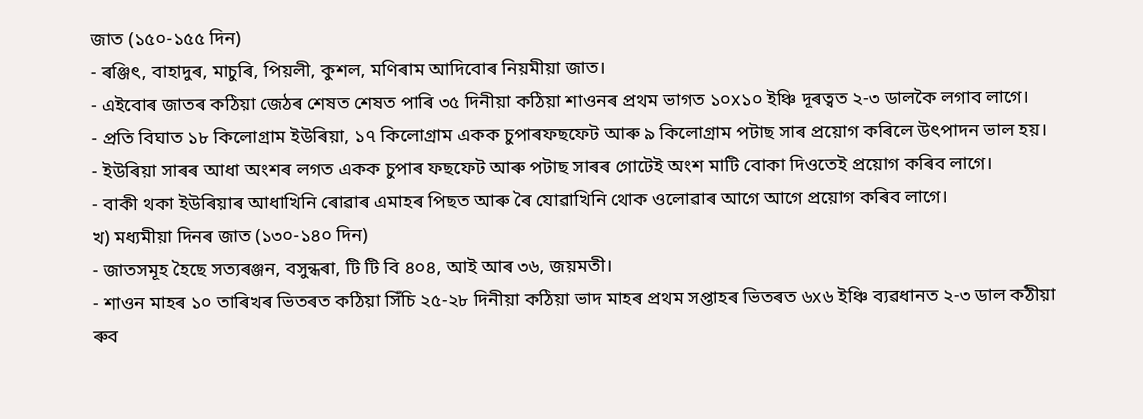জাত (১৫০-১৫৫ দিন)
- ৰঞ্জিৎ, বাহাদুৰ, মাচুৰি, পিয়লী, কুশল, মণিৰাম আদিবোৰ নিয়মীয়া জাত।
- এইবোৰ জাতৰ কঠিয়া জেঠৰ শেষত শেষত পাৰি ৩৫ দিনীয়া কঠিয়া শাওনৰ প্ৰথম ভাগত ১০x১০ ইঞ্চি দূৰত্বত ২-৩ ডালকৈ লগাব লাগে।
- প্ৰতি বিঘাত ১৮ কিলোগ্ৰাম ইউৰিয়া, ১৭ কিলোগ্ৰাম একক চুপাৰফছফেট আৰু ৯ কিলোগ্ৰাম পটাছ সাৰ প্ৰয়োগ কৰিলে উৎপাদন ভাল হয়।
- ইউৰিয়া সাৰৰ আধা অংশৰ লগত একক চুপাৰ ফছফেট আৰু পটাছ সাৰৰ গোটেই অংশ মাটি বোকা দিওতেই প্ৰয়োগ কৰিব লাগে।
- বাকী থকা ইউৰিয়াৰ আধাখিনি ৰোৱাৰ এমাহৰ পিছত আৰু ৰৈ যোৱাখিনি থোক ওলোৱাৰ আগে আগে প্ৰয়োগ কৰিব লাগে।
খ) মধ্যমীয়া দিনৰ জাত (১৩০-১৪০ দিন)
- জাতসমূহ হৈছে সত্যৰঞ্জন, বসুন্ধৰা, টি টি বি ৪০৪, আই আৰ ৩৬, জয়মতী।
- শাওন মাহৰ ১০ তাৰিখৰ ভিতৰত কঠিয়া সিঁচি ২৫-২৮ দিনীয়া কঠিয়া ভাদ মাহৰ প্ৰথম সপ্তাহৰ ভিতৰত ৬x৬ ইঞ্চি ব্যৱধানত ২-৩ ডাল কঠীয়া ৰুব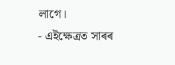লাগে।
- এইক্ষেত্ৰত সাৰৰ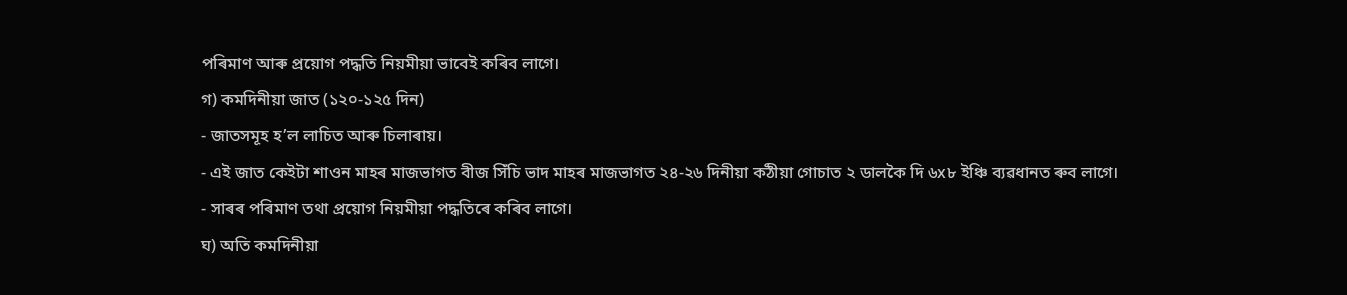পৰিমাণ আৰু প্ৰয়োগ পদ্ধতি নিয়মীয়া ভাবেই কৰিব লাগে।
গ) কমদিনীয়া জাত (১২০-১২৫ দিন)
- জাতসমূহ হ’ল লাচিত আৰু চিলাৰায়।
- এই জাত কেইটা শাওন মাহৰ মাজভাগত বীজ সিঁচি ভাদ মাহৰ মাজভাগত ২৪-২৬ দিনীয়া কঠীয়া গোচাত ২ ডালকৈ দি ৬x৮ ইঞ্চি ব্যৱধানত ৰুব লাগে।
- সাৰৰ পৰিমাণ তথা প্ৰয়োগ নিয়মীয়া পদ্ধতিৰে কৰিব লাগে।
ঘ) অতি কমদিনীয়া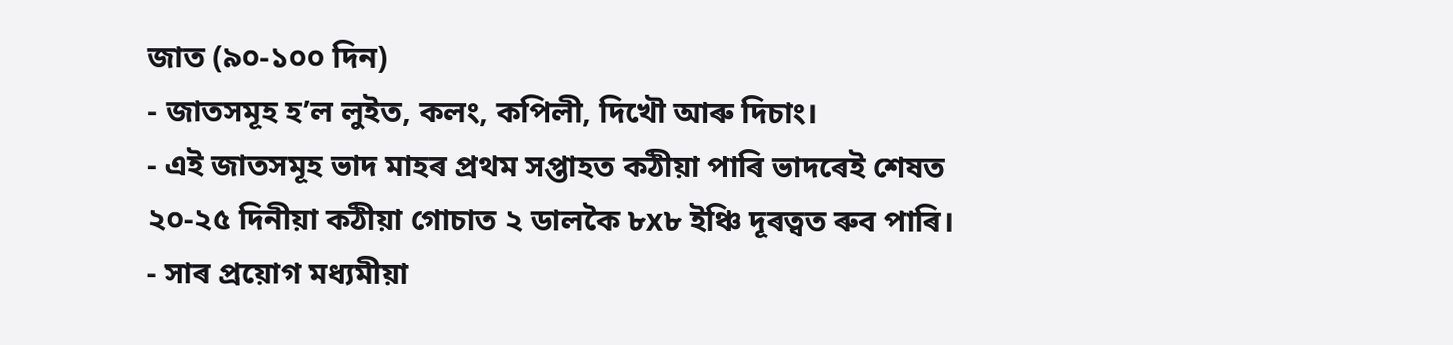জাত (৯০-১০০ দিন)
- জাতসমূহ হ’ল লুইত, কলং, কপিলী, দিখৌ আৰু দিচাং।
- এই জাতসমূহ ভাদ মাহৰ প্ৰথম সপ্তাহত কঠীয়া পাৰি ভাদৰেই শেষত ২০-২৫ দিনীয়া কঠীয়া গোচাত ২ ডালকৈ ৮x৮ ইঞ্চি দূৰত্বত ৰুব পাৰি।
- সাৰ প্ৰয়োগ মধ্যমীয়া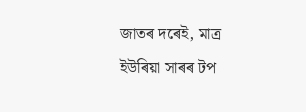জাতৰ দৰেই, মাত্ৰ ইউৰিয়া সাৰৰ টপ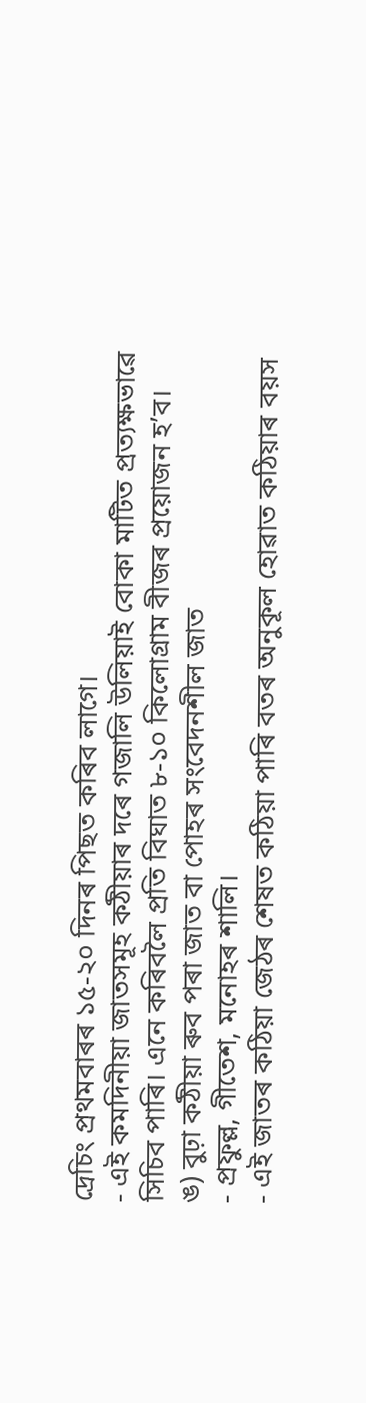দ্ৰেচিং প্ৰথমবাৰৰ ১৫-২০ দিনৰ পিছত কৰিব লাগে।
- এই কমদিনীয়া জাতসমূহ কঠীয়াৰ দৰে গজালি উলিয়াই বোকা মাটিত প্ৰত্যক্ষভাৱে সিচিব পাৰি। এনে কৰিবলৈ প্ৰতি বিঘাত ৮-১০ কিলোগ্ৰাম বীজৰ প্ৰয়োজন হ’ব।
ঙ) বুঢ়া কঠীয়া ৰুব পৰা জাত বা পোহৰ সংবেদনশীল জাত
- প্ৰফুল্ল, গীতেশ, মনোহৰ শালি।
- এই জাতৰ কঠিয়া জেঠৰ শেষত কঠিয়া পাৰি বতৰ অনুকূল হোৱাত কঠিয়াৰ বয়স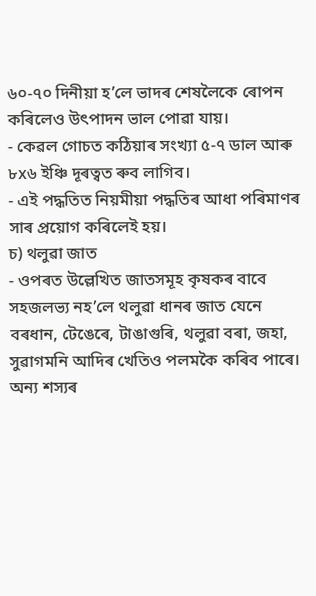৬০-৭০ দিনীয়া হ’লে ভাদৰ শেষলৈকে ৰোপন কৰিলেও উৎপাদন ভাল পোৱা যায়।
- কেৱল গোচত কঠিয়াৰ সংখ্যা ৫-৭ ডাল আৰু ৮x৬ ইঞ্চি দূৰত্বত ৰুব লাগিব।
- এই পদ্ধতিত নিয়মীয়া পদ্ধতিৰ আধা পৰিমাণৰ সাৰ প্ৰয়োগ কৰিলেই হয়।
চ) থলুৱা জাত
- ওপৰত উল্লেখিত জাতসমূহ কৃষকৰ বাবে সহজলভ্য নহ’লে থলুৱা ধানৰ জাত যেনে বৰধান, টেঙেৰে, টাঙাগুৰি, থলুৱা বৰা, জহা, সুৱাগমনি আদিৰ খেতিও পলমকৈ কৰিব পাৰে।
অন্য শস্যৰ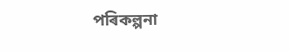পৰিকল্পনা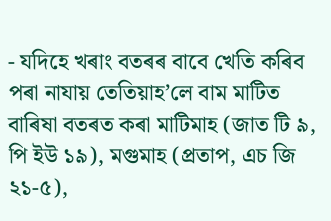- যদিহে খৰাং বতৰৰ বাবে খেতি কৰিব পৰা নাযায় তেতিয়াহ’লে বাম মাটিত বাৰিষা বতৰত কৰা মাটিমাহ (জাত টি ৯, পি ইউ ১৯), মগুমাহ (প্ৰতাপ, এচ জি ২১-৫),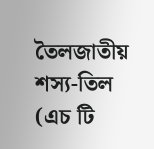তৈলজাতীয় শস্য-তিল (এচ টি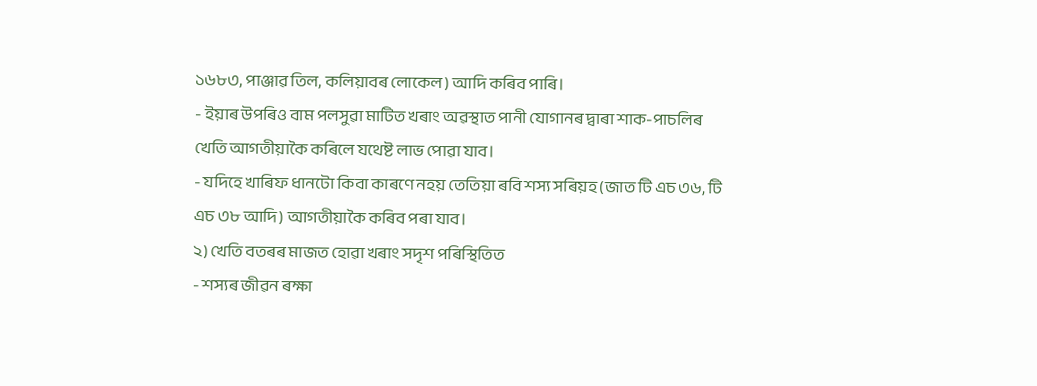১৬৮৩, পাঞ্জাৱ তিল, কলিয়াবৰ লোকেল) আদি কৰিব পাৰি।
- ইয়াৰ উপৰিও বাম পলসুৱা মাটিত খৰাং অৱস্থাত পানী যোগানৰ দ্বাৰা শাক-পাচলিৰ খেতি আগতীয়াকৈ কৰিলে যথেষ্ট লাভ পোৱা যাব।
- যদিহে খাৰিফ ধানটো কিবা কাৰণে নহয় তেতিয়া ৰবি শস্য সৰিয়হ (জাত টি এচ ৩৬, টি এচ ৩৮ আদি) আগতীয়াকৈ কৰিব পৰা যাব।
২) খেতি বতৰৰ মাজত হোৱা খৰাং সদৃশ পৰিস্থিতিত
- শস্যৰ জীৱন ৰক্ষা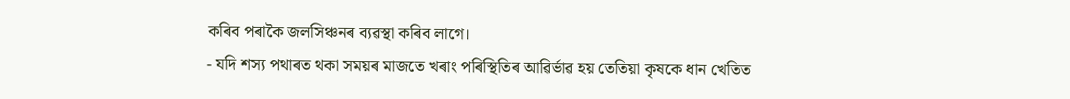কৰিব পৰাকৈ জলসিঞ্চনৰ ব্যৱস্থা কৰিব লাগে।
- যদি শস্য পথাৰত থকা সময়ৰ মাজতে খৰাং পৰিস্থিতিৰ আৱিৰ্ভাৱ হয় তেতিয়া কৃষকে ধান খেতিত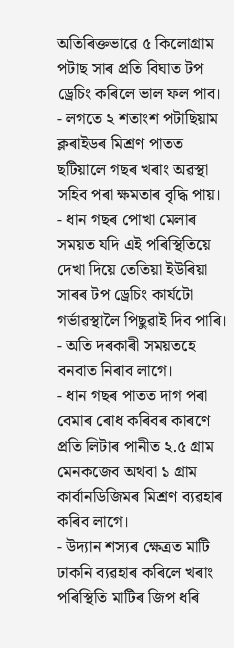অতিৰিক্তভাৱে ৫ কিলোগ্ৰাম পটাছ সাৰ প্ৰতি বিঘাত টপ ড্ৰেচিং কৰিলে ভাল ফল পাব।
- লগতে ২ শতাংশ পটাছিয়াম ক্লৰাইডৰ মিশ্ৰণ পাতত ছটিয়ালে গছৰ খৰাং অৱস্থা সহিব পৰা ক্ষমতাৰ বৃদ্ধি পায়।
- ধান গছৰ পোখা মেলাৰ সময়ত যদি এই পৰিস্থিতিয়ে দেখা দিয়ে তেতিয়া ইউৰিয়া সাৰৰ টপ ড্ৰেচিং কাৰ্যটো গৰ্ভাৱস্থালৈ পিছুৱাই দিব পাৰি।
- অতি দৰকাৰী সময়তহে বনবাত নিৰাব লাগে।
- ধান গছৰ পাতত দাগ পৰা বেমাৰ ৰোধ কৰিবৰ কাৰণে প্ৰতি লিটাৰ পানীত ২.৫ গ্ৰাম মেনকজেব অথবা ১ গ্ৰাম কাৰ্বানডিজিমৰ মিশ্ৰণ ব্যৱহাৰ কৰিব লাগে।
- উদ্যান শস্যৰ ক্ষেত্ৰত মাটি ঢাকনি ব্যৱহাৰ কৰিলে খৰাং পৰিস্থিতি মাটিৰ জিপ ধৰি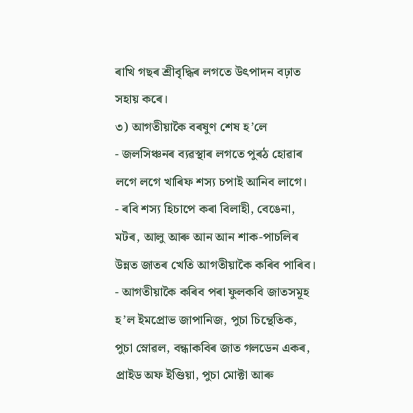ৰাখি গছৰ শ্ৰীবৃদ্ধিৰ লগতে উৎপাদন বঢ়াত সহায় কৰে।
৩) আগতীয়াকৈ বৰষুণ শেষ হ’লে
- জলসিঞ্চনৰ ব্যৱস্থাৰ লগতে পুৰঠ হোৱাৰ লগে লগে খাৰিফ শস্য চপাই আনিব লাগে।
- ৰবি শস্য হিচাপে কৰা বিলাহী, বেঙেনা, মটৰ, আলু আৰু আন আন শাক-পাচলিৰ উন্নত জাতৰ খেতি আগতীয়াকৈ কৰিব পাৰিব।
- আগতীয়াকৈ কৰিব পৰা ফুলকবি জাতসমূহ হ’ল ইমপ্ৰোভ জাপানিজ, পুচা চিন্থেতিক, পুচা স্নোৱল, বন্ধাকবিৰ জাত গলডেন একৰ, প্ৰাইড অফ ইণ্ডিয়া, পুচা মোক্টা আৰু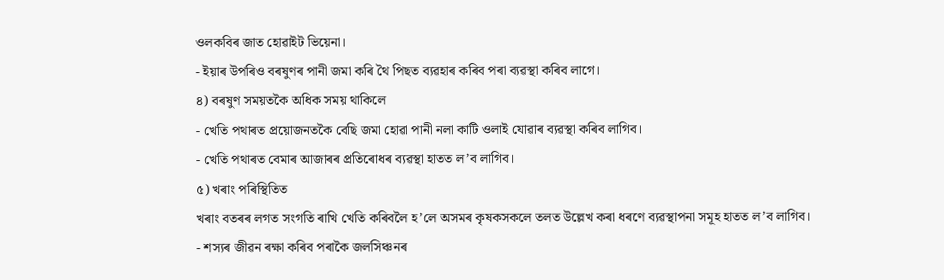ওলকবিৰ জাত হোৱাইট ভিয়েনা।
- ইয়াৰ উপৰিও বৰষুণৰ পানী জমা কৰি থৈ পিছত ব্যৱহাৰ কৰিব পৰা ব্যৱস্থা কৰিব লাগে।
৪) বৰষুণ সময়তকৈ অধিক সময় থাকিলে
- খেতি পথাৰত প্ৰয়োজনতকৈ বেছি জমা হোৱা পানী নলা কাটি ওলাই যোৱাৰ ব্যৱস্থা কৰিব লাগিব।
- খেতি পথাৰত বেমাৰ আজাৰৰ প্ৰতিৰোধৰ ব্যৱস্থা হাতত ল’ব লাগিব।
৫) খৰাং পৰিস্থিতিত
খৰাং বতৰৰ লগত সংগতি ৰাখি খেতি কৰিবলৈ হ’লে অসমৰ কৃষকসকলে তলত উল্লেখ কৰা ধৰণে ব্যৱস্থাপনা সমূহ হাতত ল’ব লাগিব।
- শস্যৰ জীৱন ৰক্ষা কৰিব পৰাকৈ জলসিঞ্চনৰ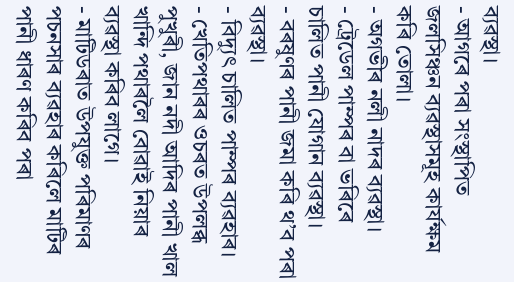ব্যৱস্থা।
- আগৰে পৰা সংস্থাপিত জলসিঞ্চন ব্যৱস্থাসমূহ কাৰ্যক্ষম কৰি তোলা।
- অগভীৰ নলী নাদৰ ব্যৱস্থা।
- ট্ৰেডেল পাম্পৰ বা ভৰিৰে চালিত পানী যোগান ব্যৱস্থা।
- বৰষুণৰ পানী জমা কৰি থ’ব পৰা ব্যৱস্থা।
- বিদ্যুৎ চালিত পাম্পৰ ব্যৱহাৰ।
- খেতিপথাৰৰ ওচৰত উপলব্ধ পুখুৰী, জান নদী আদিৰ পানী খাল খান্দি পথাৰলৈ বোৱাই নিয়াৰ ব্যৱস্থা কৰিব লাগে।
- মাটিডৰাত উপযুক্ত পৰিমাণৰ পচনসাৰ ব্যৱহাৰ কৰিলে মাটিৰ পানী ধাৰণ কৰিব পৰা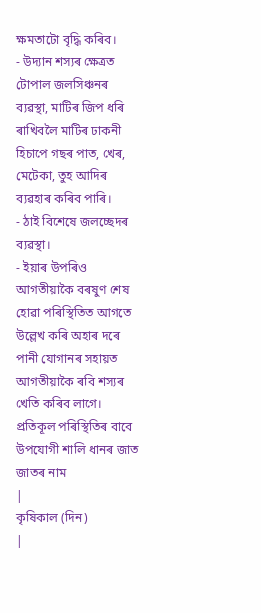ক্ষমতাটো বৃদ্ধি কৰিব।
- উদ্যান শস্যৰ ক্ষেত্ৰত টোপাল জলসিঞ্চনৰ ব্যৱস্থা, মাটিৰ জিপ ধৰি ৰাখিবলৈ মাটিৰ ঢাকনী হিচাপে গছৰ পাত, খেৰ, মেটেকা, তুহ আদিৰ ব্যৱহাৰ কৰিব পাৰি।
- ঠাই বিশেষে জলচ্ছেদৰ ব্যৱস্থা।
- ইয়াৰ উপৰিও আগতীয়াকৈ বৰষুণ শেষ হোৱা পৰিস্থিতিত আগতে উল্লেখ কৰি অহাৰ দৰে পানী যোগানৰ সহায়ত আগতীয়াকৈ ৰবি শস্যৰ খেতি কৰিব লাগে।
প্ৰতিকূল পৰিস্থিতিৰ বাবে উপযোগী শালি ধানৰ জাত
জাতৰ নাম
|
কৃষিকাল (দিন)
|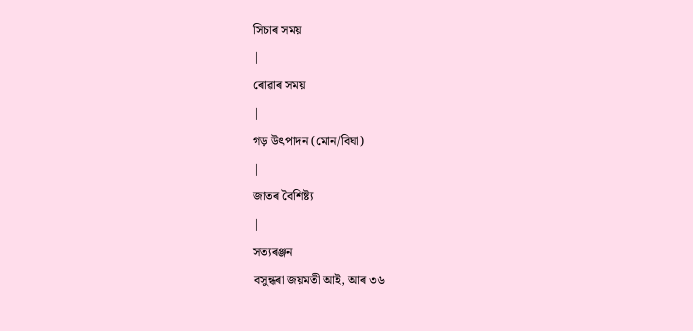সিচাৰ সময়
|
ৰোৱাৰ সময়
|
গড় উৎপাদন (মোন/বিঘা)
|
জাতৰ বৈশিষ্ট্য
|
সত্যৰঞ্জন
বসুন্ধৰা জয়মতী আই, আৰ ৩৬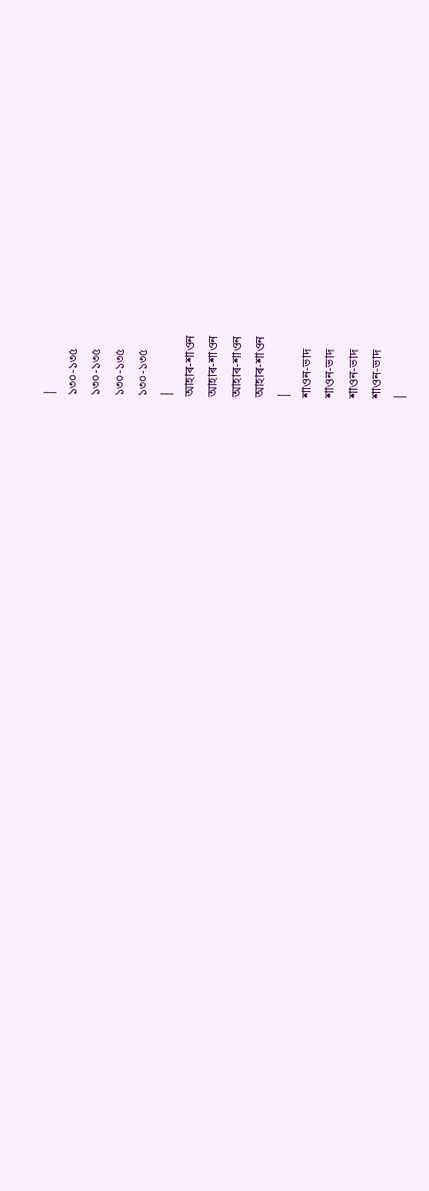|
১৩০-১৩৫
১৩০-১৩৫
১৩০-১৩৫
১৩০-১৩৫
|
আহাৰ-শাওন
আহাৰ-শাওন
আহাৰ-শাওন
আহাৰ-শাওন
|
শাওন-ভাদ
শাওন-ভাদ
শাওন-ভাদ
শাওন-ভাদ
|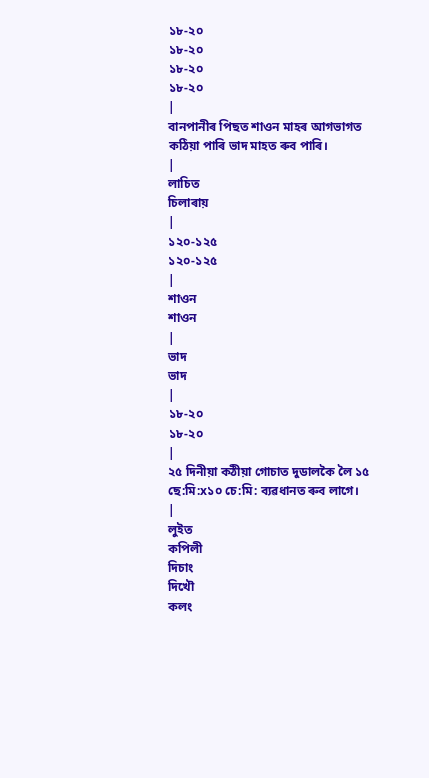১৮-২০
১৮-২০
১৮-২০
১৮-২০
|
বানপানীৰ পিছত শাওন মাহৰ আগভাগত কঠিয়া পাৰি ভাদ মাহত ৰুব পাৰি।
|
লাচিত
চিলাৰায়
|
১২০-১২৫
১২০-১২৫
|
শাওন
শাওন
|
ভাদ
ভাদ
|
১৮-২০
১৮-২০
|
২৫ দিনীয়া কঠীয়া গোচাত দুডালকৈ লৈ ১৫ ছে:মি:x১০ চে:মি: ব্যৱধানত ৰুব লাগে।
|
লুইত
কপিলী
দিচাং
দিখৌ
কলং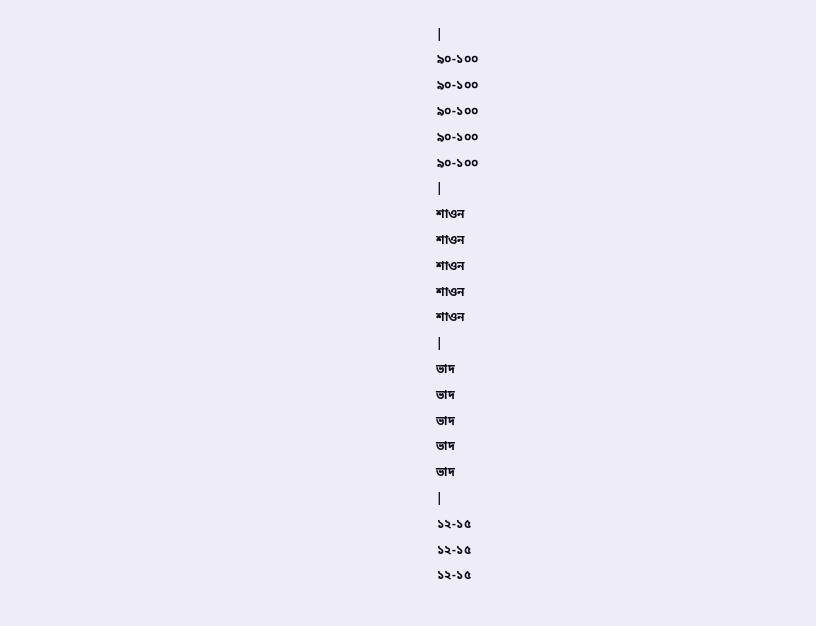|
৯০-১০০
৯০-১০০
৯০-১০০
৯০-১০০
৯০-১০০
|
শাওন
শাওন
শাওন
শাওন
শাওন
|
ভাদ
ভাদ
ভাদ
ভাদ
ভাদ
|
১২-১৫
১২-১৫
১২-১৫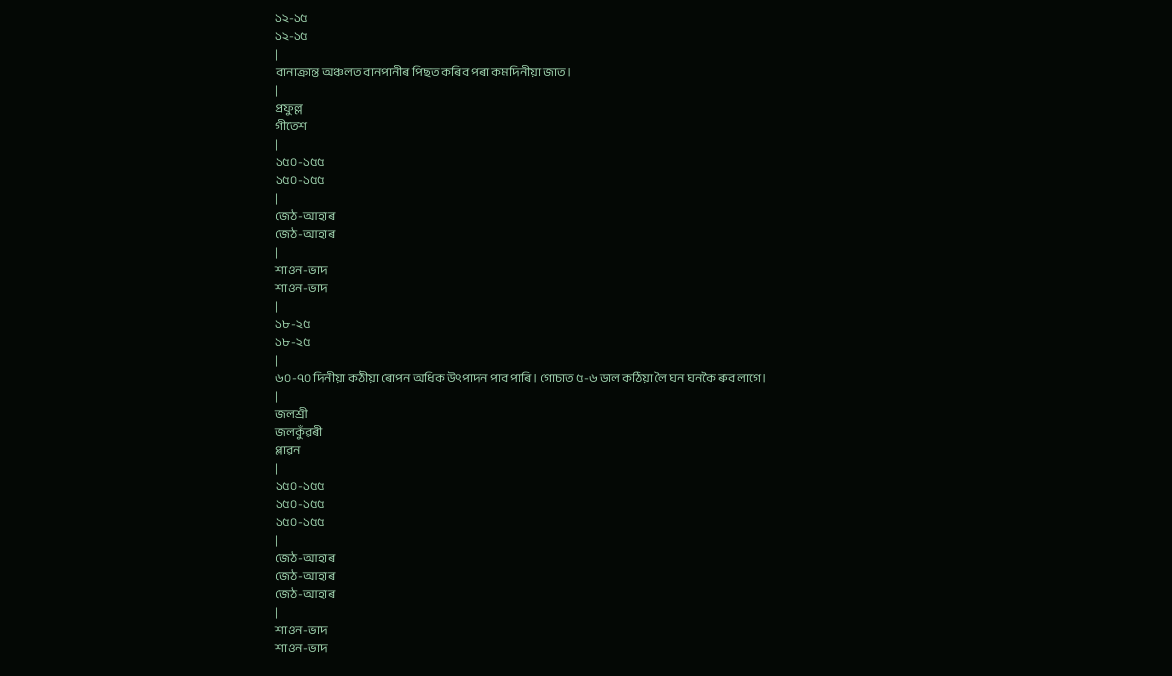১২-১৫
১২-১৫
|
বানাক্ৰান্ত অঞ্চলত বানপানীৰ পিছত কৰিব পৰা কমদিনীয়া জাত।
|
প্ৰফুল্ল
গীতেশ
|
১৫০-১৫৫
১৫০-১৫৫
|
জেঠ-আহাৰ
জেঠ-আহাৰ
|
শাওন-ভাদ
শাওন-ভাদ
|
১৮-২৫
১৮-২৫
|
৬০-৭০ দিনীয়া কঠীয়া ৰোপন অধিক উৎপাদন পাব পাৰি। গোচাত ৫-৬ ডাল কঠিয়া লৈ ঘন ঘনকৈ ৰুব লাগে।
|
জলশ্ৰী
জলকুঁৱৰী
প্লাৱন
|
১৫০-১৫৫
১৫০-১৫৫
১৫০-১৫৫
|
জেঠ-আহাৰ
জেঠ-আহাৰ
জেঠ-আহাৰ
|
শাওন-ভাদ
শাওন-ভাদ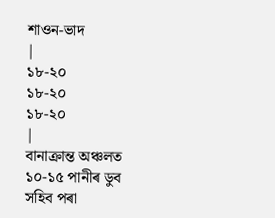শাওন-ভাদ
|
১৮-২০
১৮-২০
১৮-২০
|
বানাক্ৰান্ত অঞ্চলত ১০-১৫ পানীৰ ডুব সহিব পৰা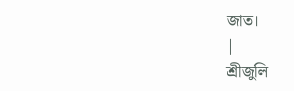জাত।
|
শ্ৰীজুলি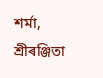শৰ্মা, শ্ৰীৰঞ্জিতা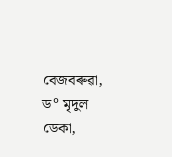বেজবৰুৱা, ড° মৃদুল ডেকা,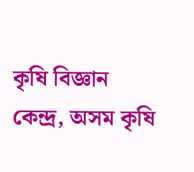কৃষি বিজ্ঞান কেন্দ্ৰ, অসম কৃষি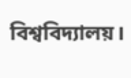বিশ্ববিদ্যালয়।